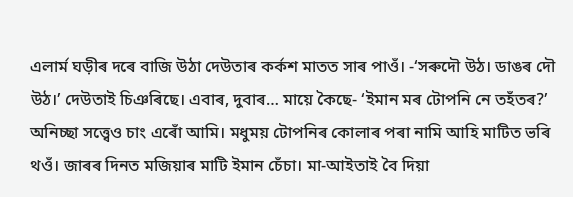এলার্ম ঘড়ীৰ দৰে বাজি উঠা দেউতাৰ কৰ্কশ মাতত সাৰ পাওঁ। -‘সৰুদৌ উঠ। ডাঙৰ দৌ উঠ।’ দেউতাই চিঞৰিছে। এবাৰ, দুবাৰ… মায়ে কৈছে- ‘ইমান মৰ টোপনি নে তহঁতৰ?’ অনিচ্ছা সত্ত্বেও চাং এৰোঁ আমি। মধুময় টোপনিৰ কোলাৰ পৰা নামি আহি মাটিত ভৰি থওঁ। জাৰৰ দিনত মজিয়াৰ মাটি ইমান চেঁচা। মা-আইতাই বৈ দিয়া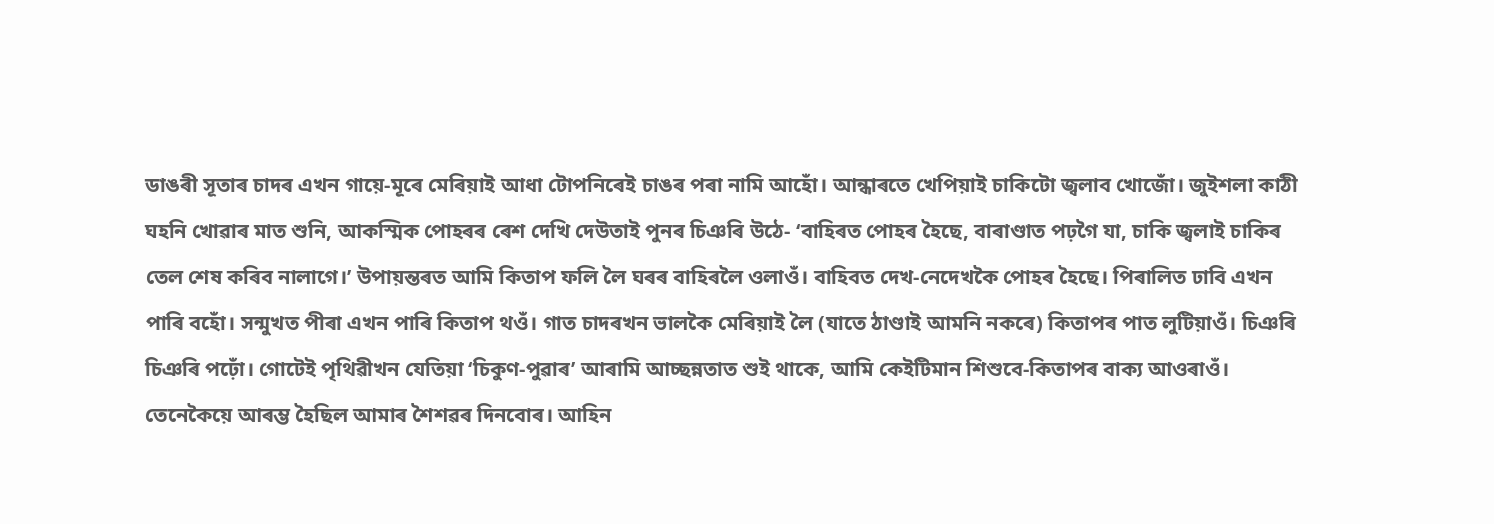ডাঙৰী সূতাৰ চাদৰ এখন গায়ে-মূৰে মেৰিয়াই আধা টোপনিৰেই চাঙৰ পৰা নামি আহোঁ। আন্ধাৰতে খেপিয়াই চাকিটো জ্বলাব খোজোঁ। জুইশলা কাঠী ঘহনি খোৱাৰ মাত শুনি, আকস্মিক পোহৰৰ ৰেশ দেখি দেউতাই পুনৰ চিঞৰি উঠে- ‘বাহিৰত পোহৰ হৈছে, বাৰাণ্ডাত পঢ়গৈ যা, চাকি জ্বলাই চাকিৰ তেল শেষ কৰিব নালাগে।’ উপায়ন্তৰত আমি কিতাপ ফলি লৈ ঘৰৰ বাহিৰলৈ ওলাওঁ। বাহিবত দেখ-নেদেখকৈ পোহৰ হৈছে। পিৰালিত ঢাবি এখন পাৰি বহোঁ। সন্মুখত পীৰা এখন পাৰি কিতাপ থওঁ। গাত চাদৰখন ভালকৈ মেৰিয়াই লৈ (যাতে ঠাণ্ডাই আমনি নকৰে) কিতাপৰ পাত লুটিয়াওঁ। চিঞৰি চিঞৰি পঢ়োঁ। গোটেই পৃথিৱীখন যেতিয়া ‘চিকুণ-পুৱাৰ’ আৰামি আচ্ছন্নতাত শুই থাকে, আমি কেইটিমান শিশুবে-কিতাপৰ বাক্য আওৰাওঁ। তেনেকৈয়ে আৰম্ভ হৈছিল আমাৰ শৈশৱৰ দিনবোৰ। আহিন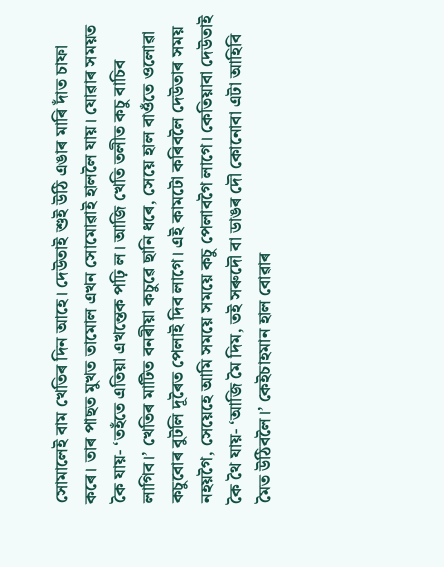সোমালেই বাম খেতিৰ দিন আহে। দেউতাই শুই উঠি এঙাৰ মাৰি দাঁত চাফা কৰে। তাৰ পাছত মুখত তামোল এখন সোমোৱাই হাললৈ যায়। যোৱাৰ সময়ত কৈ যায়- ‘তহঁতে এতিয়া এখন্তেক পঢ়ি ল। আজি খেতি তলীত কচু বাচিব লাগিব।’ খেতিৰ মাটিত বনৰীয়া কচুৱে ছানি ধৰে, সেয়ে হাল বাওঁতে ওলোৱা কচুবোৰ বুটলি দূৰৈত পেলাই দিব লাগে। এই কামটো কৰিবলৈ দেউতাৰ সময় নহয়গৈ, সেয়েহে আমি সময়ে সময়ে কচু পেলাবগৈ লাগে। কেতিয়াবা দেউতাই কৈ থৈ যায়- ‘আজি মৈ দিম, তই সৰুদৌ বা ডাঙৰ দৌ কোনোবা এটা আহিবি মৈত উঠিবলৈ।’ কেইচাহমান হাল বোৱাৰ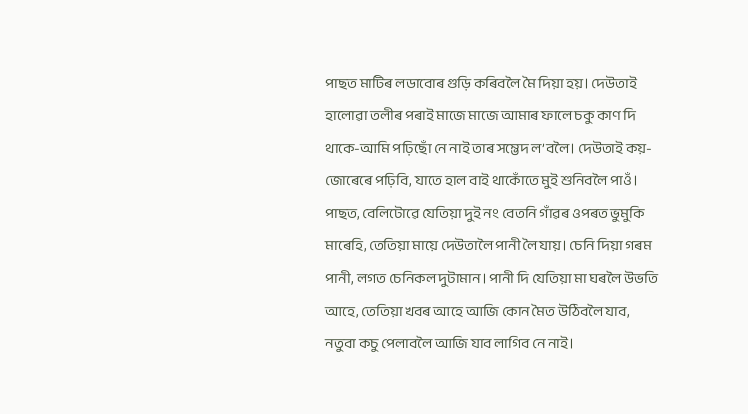পাছত মাটিৰ লডাবোৰ গুড়ি কৰিবলৈ মৈ দিয়া হয়। দেউতাই হালোৱা তলীৰ পৰাই মাজে মাজে আমাৰ ফালে চকু কাণ দি থাকে-আমি পঢ়িছোঁ নে নাই তাৰ সম্ভেদ ল’বলৈ। দেউতাই কয়- জোৰেৰে পঢ়িবি, যাতে হাল বাই থাকোঁতে মুই শুনিবলৈ পাওঁ। পাছত, বেলিটোৱে যেতিয়া দুই নং বেতনি গাঁৱৰ ওপৰত ভুমুকি মাৰেহি, তেতিয়া মায়ে দেউতালৈ পানী লৈ যায়। চেনি দিয়া গৰম পানী, লগত চেনিকল দুটামান। পানী দি যেতিয়া মা ঘৰলৈ উভতি আহে, তেতিয়া খবৰ আহে আজি কোন মৈত উঠিবলৈ যাব, নতুবা কচু পেলাবলৈ আজি যাব লাগিব নে নাই।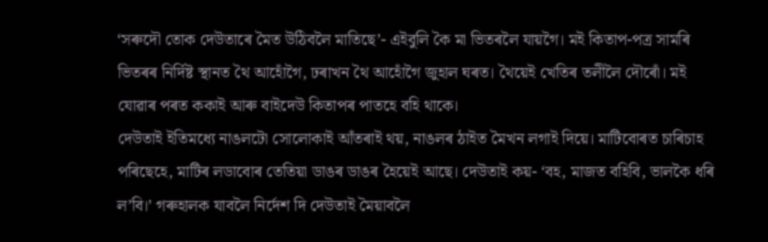‘সৰুদৌ তোক দেউতাৰে মৈত উঠিবলৈ মাতিছে’- এইবুলি কৈ মা ভিতৰলৈ যায়গৈ। মই কিতাপ-পত্র সামৰি ভিতৰৰ নিৰ্দিষ্ট স্থানত থৈ আহোঁগৈ, ঢৰাখন থৈ আহোঁগৈ জুহাল ঘৰত। থৈয়েই খেতিৰ তলীলৈ দৌৰোঁ। মই যোৱাৰ পৰত ককাই আৰু বাইদেউ কিতাপৰ পাতহে বহি থাকে।
দেউতাই ইতিমধ্যে নাঙলটো সোলোকাই আঁতৰাই থয়, নাঙলৰ ঠাইত মৈখন লগাই দিয়ে। মাটিবোৰত চাৰিচাহ পৰিছেহে, মাটিৰ লডাবোৰ তেতিয়া ডাঙৰ ডাঙৰ হৈয়েই আছে। দেউতাই কয়- ‘বহ, মাজত বহিবি, ভালকৈ ধৰি ল’বি।’ গৰুহালক যাবলৈ নির্দেশ দি দেউতাই মৈয়াবলৈ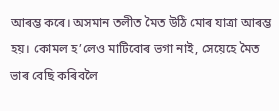আৰম্ভ কৰে। অসমান তলীত মৈত উঠি মোৰ যাত্ৰা আৰম্ভ হয়। কোমল হ’লেও মাটিবোৰ ভগা নাই, সেয়েহে মৈত ভাৰ বেছি কৰিবলৈ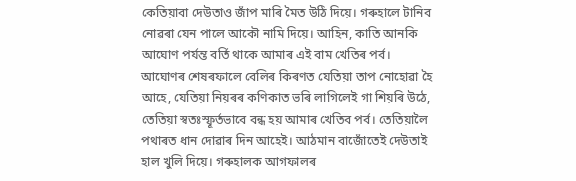কেতিয়াবা দেউতাও জাঁপ মাৰি মৈত উঠি দিয়ে। গৰুহালে টানিব নোৱৰা যেন পালে আকৌ নামি দিয়ে। আহিন, কাতি আনকি আঘোণ পর্যন্ত বর্তি থাকে আমাৰ এই বাম খেতিৰ পৰ্ব। আঘোণৰ শেষৰফালে বেলিৰ কিৰণত যেতিয়া তাপ নোহোৱা হৈ আহে, যেতিয়া নিয়ৰৰ কণিকাত ভৰি লাগিলেই গা শিয়ৰি উঠে, তেতিয়া স্বতঃস্ফূর্তভাবে বন্ধ হয় আমাৰ খেতিব পর্ব। তেতিয়ালৈ পথাৰত ধান দোৱাৰ দিন আহেই। আঠমান বাজোঁতেই দেউতাই হাল খুলি দিয়ে। গৰুহালক আগফালৰ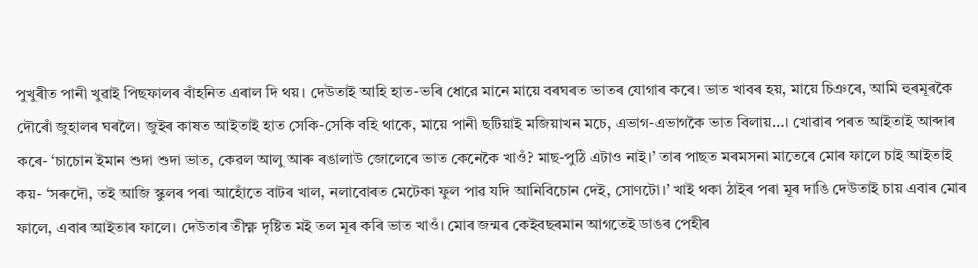পুখুৰীত পানী খুৱাই পিছফালৰ বাঁহনিত এৰাল দি থয়। দেউতাই আহি হাত-ভৰি ধোরে মানে মায়ে বৰঘৰত ভাতৰ যোগাৰ কৰে। ভাত খাবৰ হয়, মায়ে চিঞৰে, আমি হুৰমূৰকৈ দৌৰোঁ জুহালৰ ঘৰলৈ। জুইৰ কাষত আইতাই হাত সেকি-সেকি বহি থাকে, মায়ে পানী ছটিয়াই মজিয়াখন মচে, এভাগ-এভাগকৈ ভাত বিলায়…। খোৱাৰ পৰত আইতাই আব্দাৰ কৰে- ‘চাচোন ইমান শুদা শুদা ভাত, কেৱল আলু আৰু ৰঙালাউ জোলেৰে ভাত কেনেকৈ খাওঁ? মাছ-পুঠি এটাও নাই।’ তাৰ পাছত মৰমসনা মাতেৰে মোৰ ফালে চাই আইতাই কয়- ‘সৰুদৌ, তই আজি স্কুলৰ পৰা আহোঁতে বাটৰ খাল, নলাবোৰত মেটেকা ফুল পাৱ যদি আনিবিচোন দেই, সোণটো।’ খাই থকা ঠাইৰ পৰা মূৰ দাঙি দেউতাই চায় এবাৰ মোৰ ফালে, এবাৰ আইতাৰ ফালে। দেউতাৰ তীক্ষ্ণ দৃষ্টিত মই তল মূৰ কৰি ভাত খাওঁ। মোৰ জন্মৰ কেইবছৰমান আগতেই ডাঙৰ পেহীৰ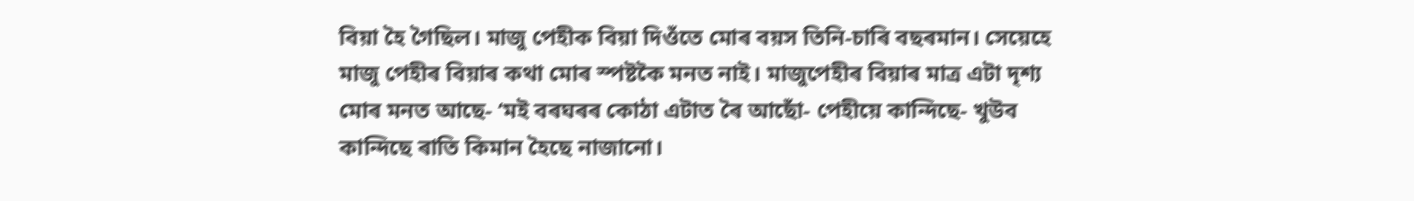বিয়া হৈ গৈছিল। মাজু পেহীক বিয়া দিওঁতে মোৰ বয়স তিনি-চাৰি বছৰমান। সেয়েহে মাজু পেহীৰ বিয়াৰ কথা মোৰ স্পষ্টকৈ মনত নাই। মাজুপেহীৰ বিয়াৰ মাত্ৰ এটা দৃশ্য মোৰ মনত আছে- ‘মই বৰঘৰৰ কোঠা এটাত ৰৈ আছোঁ- পেহীয়ে কান্দিছে- খুউব কান্দিছে ৰাতি কিমান হৈছে নাজানো।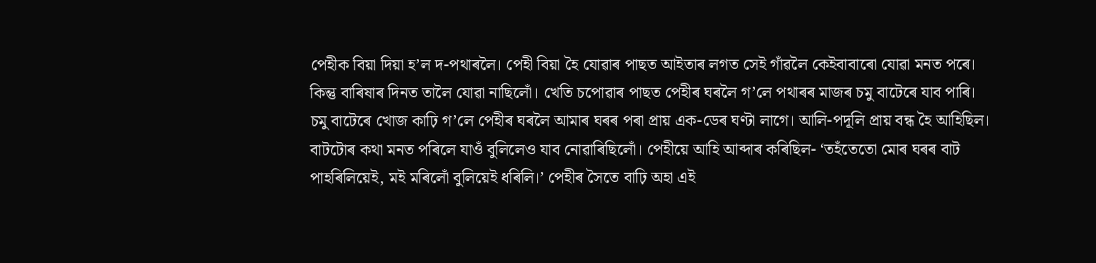পেহীক বিয়া দিয়া হ’ল দ-পথাৰলৈ। পেহী বিয়া হৈ যোৱাৰ পাছত আইতাৰ লগত সেই গাঁৱলৈ কেইবাবাৰো যোৱা মনত পৰে। কিন্তু বাৰিষাৰ দিনত তালৈ যোৱা নাছিলোঁ। খেতি চপোৱাৰ পাছত পেহীৰ ঘৰলৈ গ’লে পথাৰৰ মাজৰ চমু বাটেৰে যাব পাৰি। চমু বাটেৰে খোজ কাঢ়ি গ’লে পেহীৰ ঘৰলৈ আমাৰ ঘৰৰ পৰা প্ৰায় এক-ডেৰ ঘণ্টা লাগে। আলি-পদূলি প্রায় বন্ধ হৈ আহিছিল। বাটটোৰ কথা মনত পৰিলে যাওঁ বুলিলেও যাব নোৱাৰিছিলোঁ। পেহীয়ে আহি আব্দাৰ কৰিছিল- ‘তহঁতেতো মোৰ ঘৰৰ বাট পাহৰিলিয়েই, মই মৰিলোঁ বুলিয়েই ধৰিলি।’ পেহীৰ সৈতে বাঢ়ি অহা এই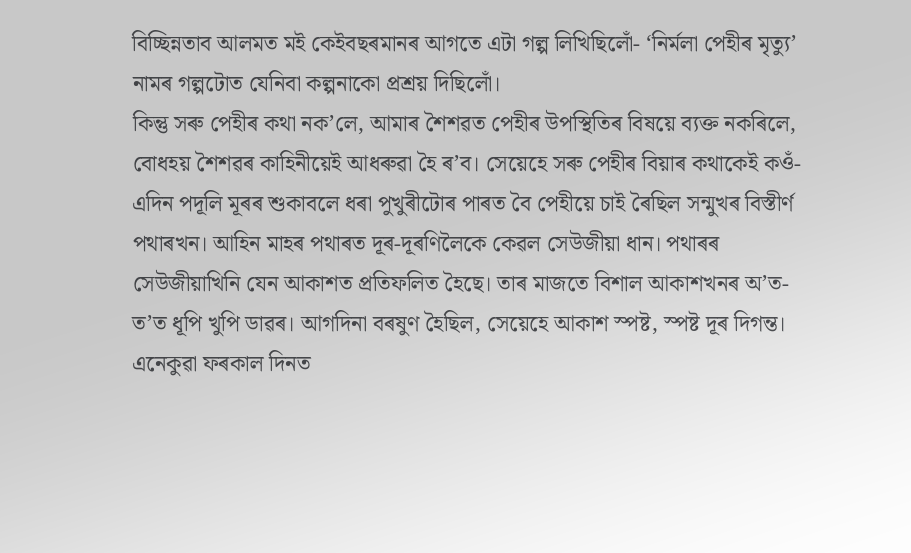বিচ্ছিন্নতাব আলমত মই কেইবছৰমানৰ আগতে এটা গল্প লিখিছিলোঁ- ‘নির্মলা পেহীৰ মৃত্যু’ নামৰ গল্পটোত যেনিবা কল্পনাকো প্রশ্রয় দিছিলোঁ।
কিন্তু সৰু পেহীৰ কথা নক’লে, আমাৰ শৈশৱত পেহীৰ উপস্থিতিৰ বিষয়ে ব্যক্ত নকৰিলে, বোধহয় শৈশৱৰ কাহিনীয়েই আধৰুৱা হৈ ৰ’ব। সেয়েহে সৰু পেহীৰ বিয়াৰ কথাকেই কওঁ-
এদিন পদূলি মূৰৰ শুকাবলে ধৰা পুখুৰীটোৰ পাৰত বৈ পেহীয়ে চাই ৰৈছিল সন্মুখৰ বিস্তীর্ণ পথাৰখন। আহিন মাহৰ পথাৰত দূৰ-দূৰণিলৈকে কেৱল সেউজীয়া ধান। পথাৰৰ সেউজীয়াখিনি যেন আকাশত প্রতিফলিত হৈছে। তাৰ মাজতে বিশাল আকাশখনৰ অ’ত-ত’ত ধূপি খুপি ডাৱৰ। আগদিনা বৰষুণ হৈছিল, সেয়েহে আকাশ স্পষ্ট, স্পষ্ট দূৰ দিগন্ত। এনেকুৱা ফৰকাল দিনত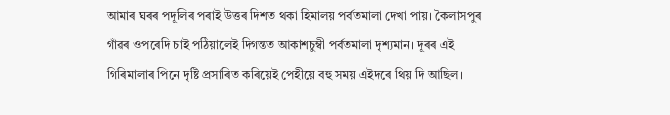আমাৰ ঘৰৰ পদূলিৰ পৰাই উত্তৰ দিশত থকা হিমালয় পর্বতমালা দেখা পায়। কৈলাসপুৰ গাঁৱৰ ওপৰেদি চাই পঠিয়ালেই দিগন্তত আকাশচুম্বী পর্বতমালা দৃশ্যমান। দূৰৰ এই গিৰিমালাৰ পিনে দৃষ্টি প্ৰসাৰিত কৰিয়েই পেহীয়ে বহু সময় এইদৰে থিয় দি আছিল।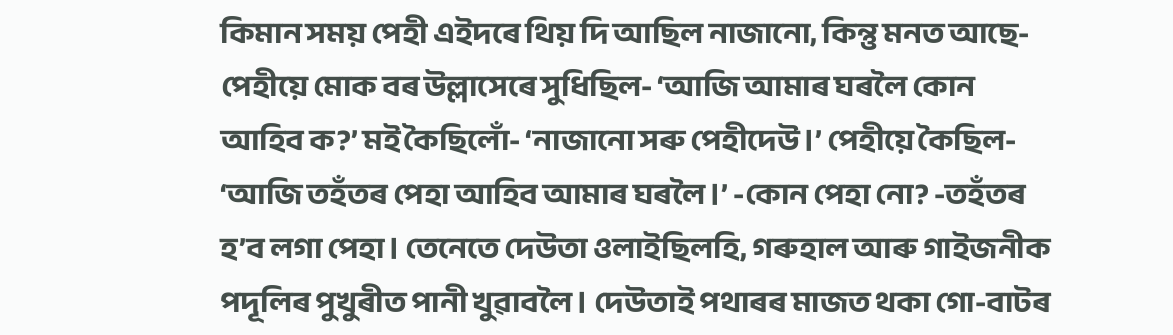কিমান সময় পেহী এইদৰে থিয় দি আছিল নাজানো, কিন্তু মনত আছে-পেহীয়ে মোক বৰ উল্লাসেৰে সুধিছিল- ‘আজি আমাৰ ঘৰলৈ কোন আহিব ক?’ মই কৈছিলোঁ- ‘নাজানো সৰু পেহীদেউ।’ পেহীয়ে কৈছিল- ‘আজি তহঁতৰ পেহা আহিব আমাৰ ঘৰলৈ।’ -কোন পেহা নো? -তহঁতৰ হ’ব লগা পেহা। তেনেতে দেউতা ওলাইছিলহি, গৰুহাল আৰু গাইজনীক পদূলিৰ পুখুৰীত পানী খুৱাবলৈ। দেউতাই পথাৰৰ মাজত থকা গো-বাটৰ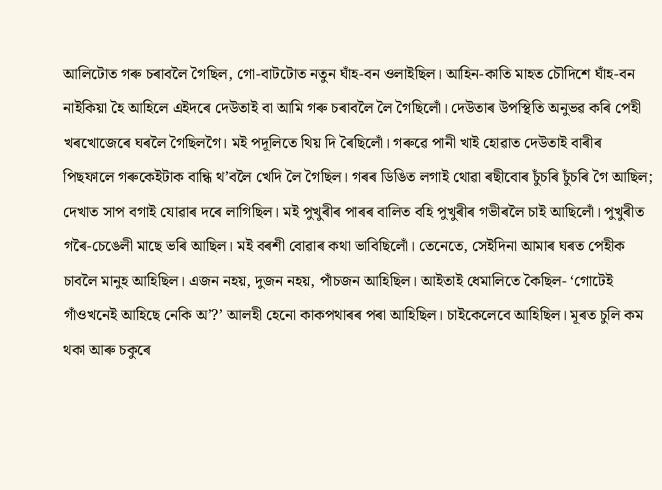আলিটোত গৰু চৰাবলৈ গৈছিল, গো-বাটটোত নতুন ঘাঁহ-বন ওলাইছিল। আহিন-কাতি মাহত চৌদিশে ঘাঁহ-বন নাইকিয়া হৈ আহিলে এইদৰে দেউতাই বা আমি গৰু চৰাবলৈ লৈ গৈছিলোঁ। দেউতাৰ উপস্থিতি অনুভৱ কৰি পেহী খৰখোজেৰে ঘৰলৈ গৈছিলগৈ। মই পদূলিতে থিয় দি ৰৈছিলোঁ। গৰুৱে পানী খাই হোৱাত দেউতাই বাৰীৰ পিছফালে গৰুকেইটাক বান্ধি থ’বলৈ খেদি লৈ গৈছিল। গৰৰ ডিঙিত লগাই থোৱা ৰছীবোৰ চুঁচৰি চুঁচৰি গৈ আছিল; দেখাত সাপ বগাই যোৱাৰ দৰে লাগিছিল। মই পুখুৰীৰ পাৰৰ বালিত বহি পুখুৰীৰ গভীৰলৈ চাই আছিলোঁ। পুখুৰীত গৰৈ-চেঙেলী মাছে ভৰি আছিল। মই বৰশী বোৱাৰ কথা ভাবিছিলোঁ। তেনেতে, সেইদিনা আমাৰ ঘৰত পেহীক চাবলৈ মানুহ আহিছিল। এজন নহয়, দুজন নহয়, পাঁচজন আহিছিল। আইতাই ধেমালিতে কৈছিল- ‘গোটেই গাঁওখনেই আহিছে নেকি অ’?’ আলহী হেনো কাকপথাৰৰ পৰা আহিছিল। চাইকেলেবে আহিছিল। মূৰত চুলি কম থকা আৰু চকুৰে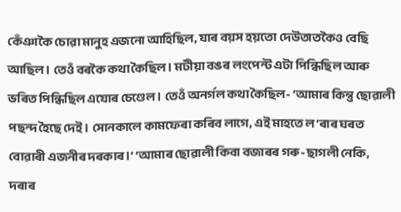কেঁঞাকৈ চোৱা মানুহ এজনো আহিছিল, যাৰ বয়স হয়তো দেউতাতকৈও বেছি আছিল। তেওঁ বৰকৈ কথা কৈছিল। মটীয়া বঙৰ লংপেন্ট এটা পিন্ধিছিল আৰু ভৰিত পিন্ধিছিল এযোৰ চেণ্ডেল। তেওঁ অনর্গল কথা কৈছিল- ‘আমাৰ কিন্তু ছোৱালী পছন্দ হৈছে দেই। সোনকালে কামফেৰা কৰিব লাগে, এই মাহতে ল’ৰাৰ ঘৰত বোৱাৰী এজনীৰ দৰকাৰ।’ ‘আমাৰ ছোৱালী কিবা বজাৰৰ গৰু-ছাগলী নেকি, দৰাৰ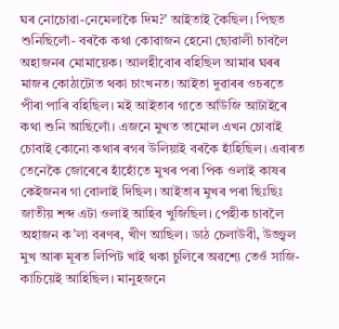ঘৰ নোচোৱা-নেমেলাকৈ দিম?’ আইতাই কৈছিল। পিছত শুনিছিলোঁ- বৰকৈ কথা কোৱাজন হেনো ছোৱালী চাবলৈ অহাজনৰ মোমায়েক। আলহীবোৰ বহিছিল আমাৰ ঘৰৰ মাজৰ কোঠাটোত থকা চাংখনত। আইতা দুৱাৰৰ ওচৰতে পীৰা পাৰি বহিছিল। মই আইতাৰ গাতে আঁউজি আটাইৰে কথা শুনি আছিলোঁ। এজনে মুখত তামোল এখন চোবাই চোবাই কোনো কথাৰ ৰগৰ উলিয়াই বৰকৈ হাঁহিছিল। এবাৰত তেনেকৈ জোৰেৰে হাঁহোঁতে মুখৰ পৰা পিক ওলাই কাষৰ কেইজনৰ গা বোলাই দিছিল। আইতাৰ মুখৰ পৰা ছিঃছিঃ জাতীয় শব্দ এটা ওলাই আহিব খুজিছিল। পেহীক চাবলৈ অহাজন ক’লা বৰণৰ, খীণ আছিল। ডাঠ চেলাউবী, উজ্জ্বল মুখ আৰু মূৰত লিপিট খাই থকা চুলিৰে অৱশ্যে তেওঁ সাজি-কাচিয়েই আহিছিল। মানুহজনে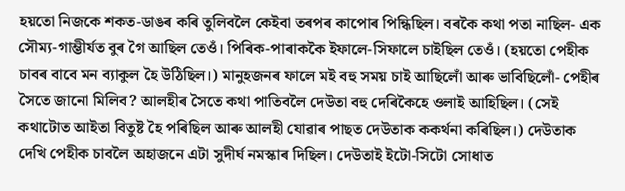হয়তো নিজকে শকত-ডাঙৰ কৰি তুলিবলৈ কেইবা তৰপৰ কাপোৰ পিন্ধিছিল। বৰকৈ কথা পতা নাছিল- এক সৌম্য-গাম্ভীর্যত বুৰ গৈ আছিল তেওঁ। পিৰিক-পাৰাককৈ ইফালে-সিফালে চাইছিল তেওঁ। (হয়তো পেহীক চাবৰ বাবে মন ব্যাকুল হৈ উঠিছিল।) মানুহজনৰ ফালে মই বহু সময় চাই আছিলোঁ আৰু ভাবিছিলোঁ- পেহীৰ সৈতে জানো মিলিব? আলহীৰ সৈতে কথা পাতিবলৈ দেউতা বহু দেৰিকৈহে ওলাই আহিছিল। (সেই কথাটোত আইতা বিতুষ্ট হৈ পৰিছিল আৰু আলহী যোৱাৰ পাছত দেউতাক ককর্থনা কৰিছিল।) দেউতাক দেখি পেহীক চাবলৈ অহাজনে এটা সুদীর্ঘ নমস্কাৰ দিছিল। দেউতাই ইটো-সিটো সোধাত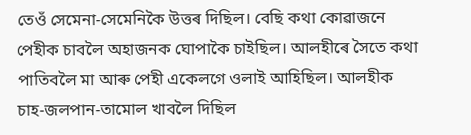তেওঁ সেমেনা-সেমেনিকৈ উত্তৰ দিছিল। বেছি কথা কোৱাজনে পেহীক চাবলৈ অহাজনক ঘোপাকৈ চাইছিল। আলহীৰে সৈতে কথা পাতিবলৈ মা আৰু পেহী একেলগে ওলাই আহিছিল। আলহীক চাহ-জলপান-তামোল খাবলৈ দিছিল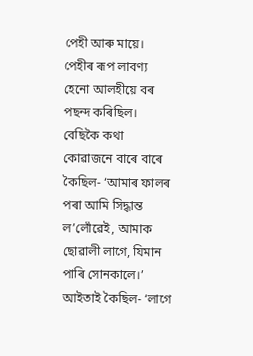পেহী আৰু মায়ে।
পেহীৰ ৰূপ লাবণ্য হেনো আলহীয়ে বৰ পছন্দ কৰিছিল। বেছিকৈ কথা কোৱাজনে বাৰে বাৰে কৈছিল- ‘আমাৰ ফালৰ পৰা আমি সিদ্ধান্ত ল’লোঁৱেই, আমাক ছোৱালী লাগে, যিমান পাৰি সোনকালে।’ আইতাই কৈছিল- ‘লাগে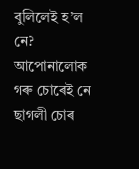বুলিলেই হ’ল নে? আপোনালোক গৰু চোৰেই নে ছাগলী চোৰ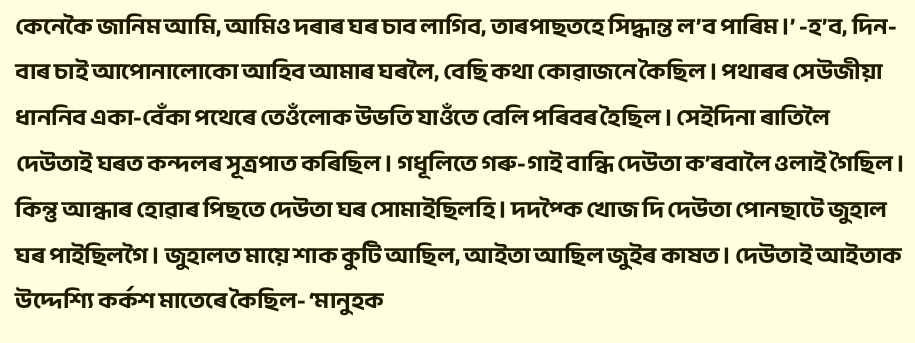কেনেকৈ জানিম আমি, আমিও দৰাৰ ঘৰ চাব লাগিব, তাৰপাছতহে সিদ্ধান্ত ল’ব পাৰিম।’ -হ’ব, দিন-বাৰ চাই আপোনালোকো আহিব আমাৰ ঘৰলৈ, বেছি কথা কোৱাজনে কৈছিল। পথাৰৰ সেউজীয়া ধাননিব একা-বেঁকা পথেৰে তেওঁলোক উভতি যাওঁতে বেলি পৰিবৰ হৈছিল। সেইদিনা ৰাতিলৈ দেউতাই ঘৰত কন্দলৰ সূত্রপাত কৰিছিল। গধূলিতে গৰু-গাই বান্ধি দেউতা ক’ৰবালৈ ওলাই গৈছিল। কিন্তু আন্ধাৰ হোৱাৰ পিছতে দেউতা ঘৰ সোমাইছিলহি। দদপ্কৈ খোজ দি দেউতা পোনছাটে জুহাল ঘৰ পাইছিলগৈ। জুহালত মায়ে শাক কুটি আছিল, আইতা আছিল জুইৰ কাষত। দেউতাই আইতাক উদ্দেশ্যি কর্কশ মাতেৰে কৈছিল- ‘মানুহক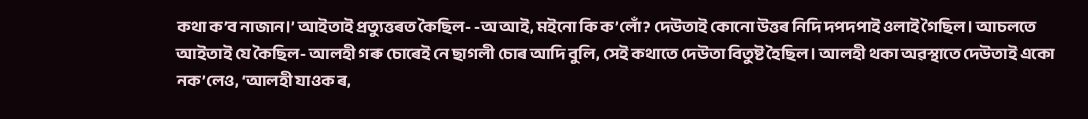কথা ক’ব নাজান।’ আইতাই প্রত্যুত্তৰত কৈছিল- -অ আই, মইনো কি ক’লোঁ? দেউতাই কোনো উত্তৰ নিদি দপদপাই ওলাই গৈছিল। আচলতে আইতাই যে কৈছিল- আলহী গৰু চোৰেই নে ছাগলী চোৰ আদি বুলি, সেই কথাতে দেউতা বিতুষ্ট হৈছিল। আলহী থকা অৱস্থাতে দেউতাই একো নক’লেও, ‘আলহী যাওক ৰ,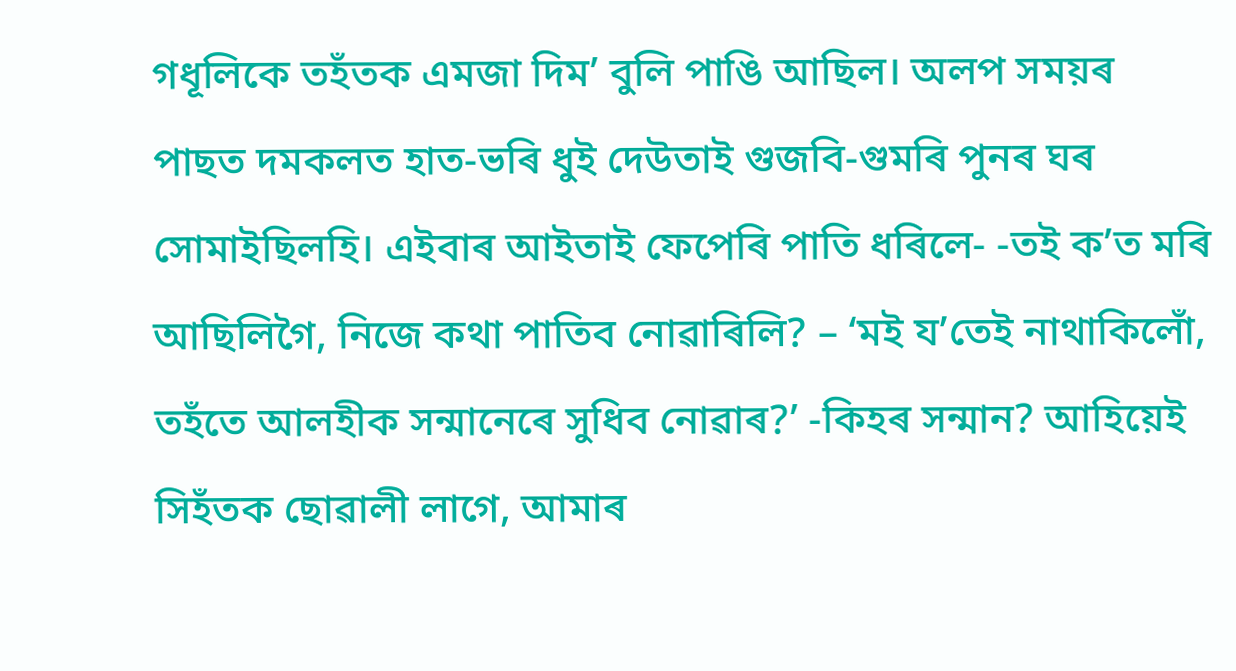গধূলিকে তহঁতক এমজা দিম’ বুলি পাঙি আছিল। অলপ সময়ৰ পাছত দমকলত হাত-ভৰি ধুই দেউতাই গুজবি-গুমৰি পুনৰ ঘৰ সোমাইছিলহি। এইবাৰ আইতাই ফেপেৰি পাতি ধৰিলে- -তই ক’ত মৰি আছিলিগৈ, নিজে কথা পাতিব নোৱাৰিলি? – ‘মই য’তেই নাথাকিলোঁ, তহঁতে আলহীক সন্মানেৰে সুধিব নোৱাৰ?’ -কিহৰ সন্মান? আহিয়েই সিহঁতক ছোৱালী লাগে, আমাৰ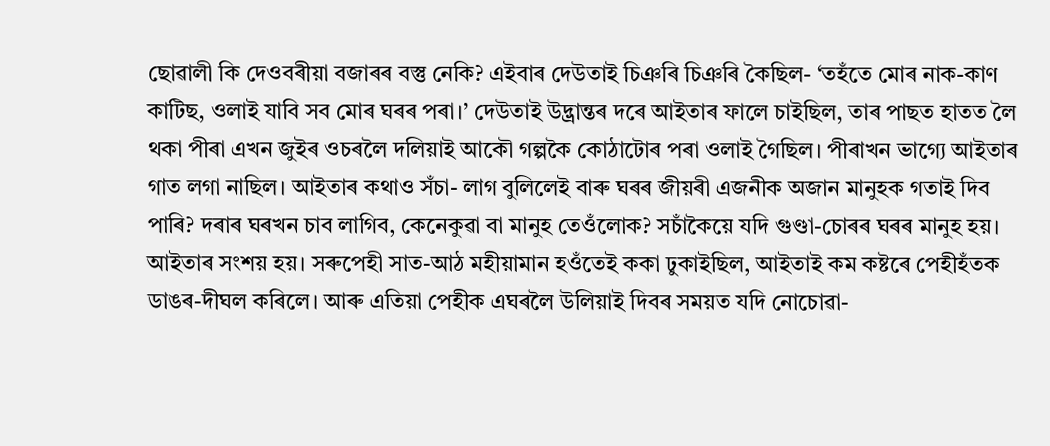ছোৱালী কি দেওবৰীয়া বজাৰৰ বস্তু নেকি? এইবাৰ দেউতাই চিঞৰি চিঞৰি কৈছিল- ‘তহঁতে মোৰ নাক-কাণ কাটিছ, ওলাই যাবি সব মোৰ ঘৰৰ পৰা।’ দেউতাই উদ্ভ্ৰান্তৰ দৰে আইতাৰ ফালে চাইছিল, তাৰ পাছত হাতত লৈ থকা পীৰা এখন জুইৰ ওচৰলৈ দলিয়াই আকৌ গল্পকৈ কোঠাটোৰ পৰা ওলাই গৈছিল। পীৰাখন ভাগ্যে আইতাৰ গাত লগা নাছিল। আইতাৰ কথাও সঁচা- লাগ বুলিলেই বাৰু ঘৰৰ জীয়ৰী এজনীক অজান মানুহক গতাই দিব পাৰি? দৰাৰ ঘৰখন চাব লাগিব, কেনেকুৱা বা মানুহ তেওঁলোক? সচাঁকৈয়ে যদি গুণ্ডা-চোৰৰ ঘৰৰ মানুহ হয়। আইতাৰ সংশয় হয়। সৰুপেহী সাত-আঠ মহীয়ামান হওঁতেই ককা ঢুকাইছিল, আইতাই কম কষ্টৰে পেহীহঁতক ডাঙৰ-দীঘল কৰিলে। আৰু এতিয়া পেহীক এঘৰলৈ উলিয়াই দিবৰ সময়ত যদি নোচোৱা-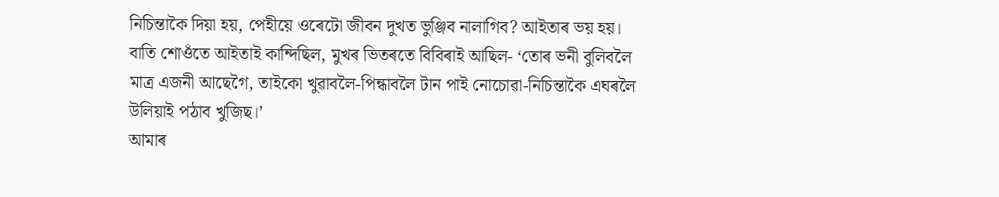নিচিন্তাকৈ দিয়া হয়, পেহীয়ে ওৰেটো জীবন দুখত ভুঞ্জিব নালাগিব? আইতাৰ ভয় হয়।
বাতি শোওঁতে আইতাই কান্দিছিল, মুখৰ ভিতৰতে বিবিৰাই আছিল- ‘তোৰ ভনী বুলিবলৈ মাত্র এজনী আছেগৈ, তাইকো খুৱাবলৈ-পিন্ধাবলৈ টান পাই নোচোৱা-নিচিন্তাকৈ এঘৰলৈ উলিয়াই পঠাব খুজিছ।’
আমাৰ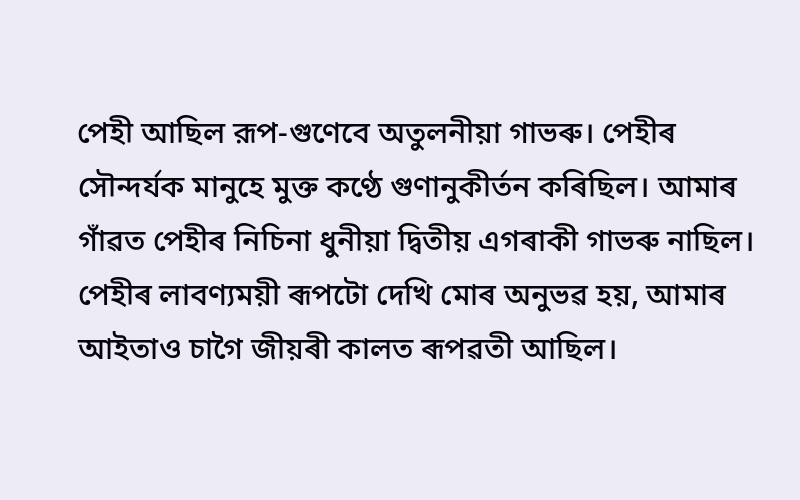পেহী আছিল রূপ-গুণেবে অতুলনীয়া গাভৰু। পেহীৰ সৌন্দর্যক মানুহে মুক্ত কণ্ঠে গুণানুকীর্তন কৰিছিল। আমাৰ গাঁৱত পেহীৰ নিচিনা ধুনীয়া দ্বিতীয় এগৰাকী গাভৰু নাছিল। পেহীৰ লাবণ্যময়ী ৰূপটো দেখি মোৰ অনুভৱ হয়, আমাৰ আইতাও চাগৈ জীয়ৰী কালত ৰূপৱতী আছিল।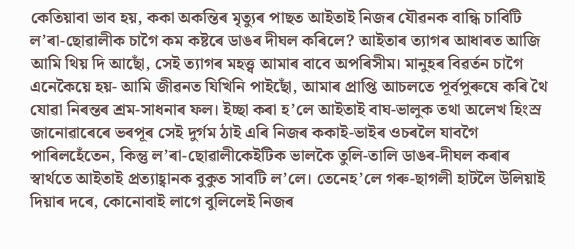কেতিয়াবা ভাব হয়, ককা অকন্তিৰ মৃত্যুৰ পাছত আইতাই নিজৰ যৌৱনক বান্ধি চাবিটি ল’ৰা-ছোৱালীক চাগৈ কম কষ্টৰে ডাঙৰ দীঘল কৰিলে? আইতাৰ ত্যাগৰ আধাৰত আজি আমি থিয় দি আছোঁ, সেই ত্যাগৰ মহত্ত্ব আমাৰ বাবে অপৰিসীম। মানুহৰ বিৱর্তন চাগৈ এনেকৈয়ে হয়- আমি জীৱনত যিখিনি পাইছোঁ, আমাৰ প্রাপ্তি আচলতে পূর্বপুৰুষে কৰি থৈ যোৱা নিৰন্তৰ শ্রম-সাধনাৰ ফল। ইচ্ছা কৰা হ’লে আইতাই বাঘ-ভালুক তথা অলেখ হিংস্র জানোৱাৰেৰে ভৰপূৰ সেই দুর্গম ঠাই এৰি নিজৰ ককাই-ভাইৰ ওচৰলৈ যাবগৈ পাৰিলহেঁতেন, কিন্তু ল’ৰা-ছোৱালীকেইটিক ভালকৈ তুলি-তালি ডাঙৰ-দীঘল কৰাৰ স্বাৰ্থতে আইতাই প্রত্যাহ্বানক বুকুত সাবটি ল’লে। তেনেহ’লে গৰু-ছাগলী হাটলৈ উলিয়াই দিয়াৰ দৰে, কোনোবাই লাগে বুলিলেই নিজৰ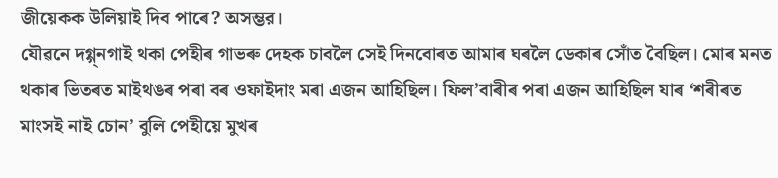জীয়েকক উলিয়াই দিব পাৰে? অসম্ভর।
যৌৱনে দগ্গ্নগাই থকা পেহীৰ গাভৰু দেহক চাবলৈ সেই দিনবোৰত আমাৰ ঘৰলৈ ডেকাৰ সোঁত বৈছিল। মোৰ মনত থকাৰ ভিতৰত মাইথঙৰ পৰা বৰ ওফাইদাং মৰা এজন আহিছিল। ফিল’বাৰীৰ পৰা এজন আহিছিল যাৰ ‘শৰীৰত মাংসই নাই চোন’ বুলি পেহীয়ে মুখৰ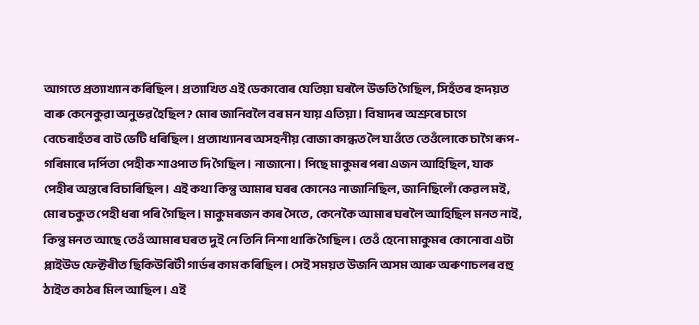আগতে প্রত্যাখ্যান কৰিছিল। প্রত্যাখিত এই ডেকাবোৰ যেতিয়া ঘৰলৈ উভতি গৈছিল, সিহঁতৰ হৃদয়ত বাৰু কেনেকুৱা অনুভৱ হৈছিল? মোৰ জানিবলৈ বৰ মন যায় এতিয়া। বিষাদৰ অশ্ৰুৰে চাগে বেচেৰাহঁতৰ বাট ভেটি ধৰিছিল। প্রত্যাখ্যানৰ অসহনীয় বোজা কান্ধত লৈ যাওঁতে তেওঁলোকে চাগৈ ৰূপ-গৰিমাৰে দর্পিতা পেহীক শাওপাত দি গৈছিল। নাজানো। পিছে মাকুমৰ পৰা এজন আহিছিল, যাক পেহীৰ অন্তৰে বিচাৰিছিল। এই কথা কিন্তু আমাৰ ঘৰৰ কোনেও নাজানিছিল, জানিছিলোঁ কেৱল মই, মোৰ চকুত পেহী ধৰা পৰি গৈছিল। মাকুমৰজন কাৰ সৈতে, কেনেকৈ আমাৰ ঘৰলৈ আহিছিল মনত নাই, কিন্তু মনত আছে তেওঁ আমাৰ ঘৰত দুই নে তিনি নিশা থাকি গৈছিল। তেওঁ হেনো মাকুমৰ কোনোবা এটা প্লাইউড ফেক্টৰীত ছিকিউৰিটী গাৰ্ডৰ কাম কৰিছিল। সেই সময়ত উজনি অসম আৰু অৰুণাচলৰ বহু ঠাইত কাঠৰ মিল আছিল। এই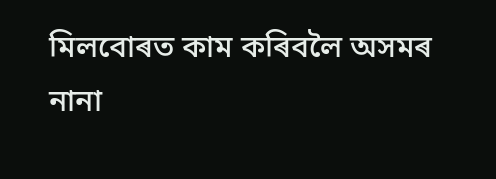মিলবোৰত কাম কৰিবলৈ অসমৰ নানা